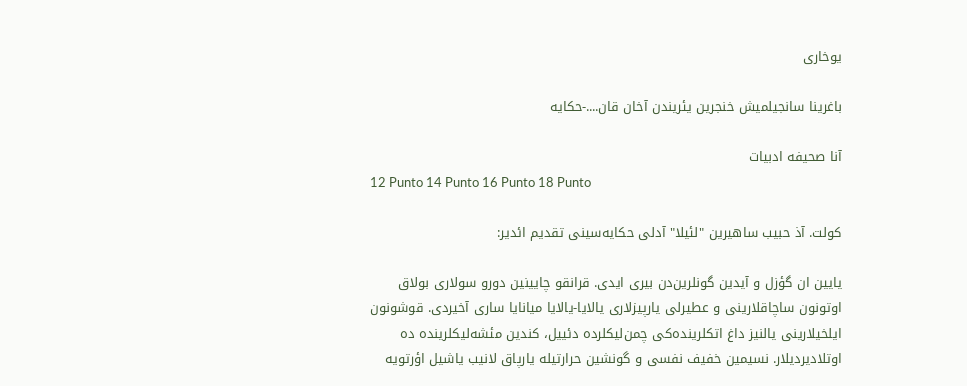یوخاری

باغرینا سانجیلمیش خنجرین یئریندن آخان قان....-حکایه‌

آنا صحیفه ادبیات
12 Punto 14 Punto 16 Punto 18 Punto

کولت. آذ حبیب ساهیرین "لئیلا" آدلی حکایه‌سینی تقدیم ائدیر:

یایین ان گؤزل و آیدین گونلرین‌دن بیری ایدی. قرانقو چایینین دورو سولاری بولاق اوتونون ساچاقلارینی و عطیرلی یارپیزلاری یالایا-یالایا میانایا ساری آخیردی. قوشونون ایلخیلارینی یالنیز داغ اتکلرینده‌کی چمن‌لیکلرده دئییل، کندین مئشه‌لیکلرینده ده اوتلادیردیلار. نسیمین خفیف نفسی و گونشین حرارتیله یارپاق لانیب یاشیل اؤرتویه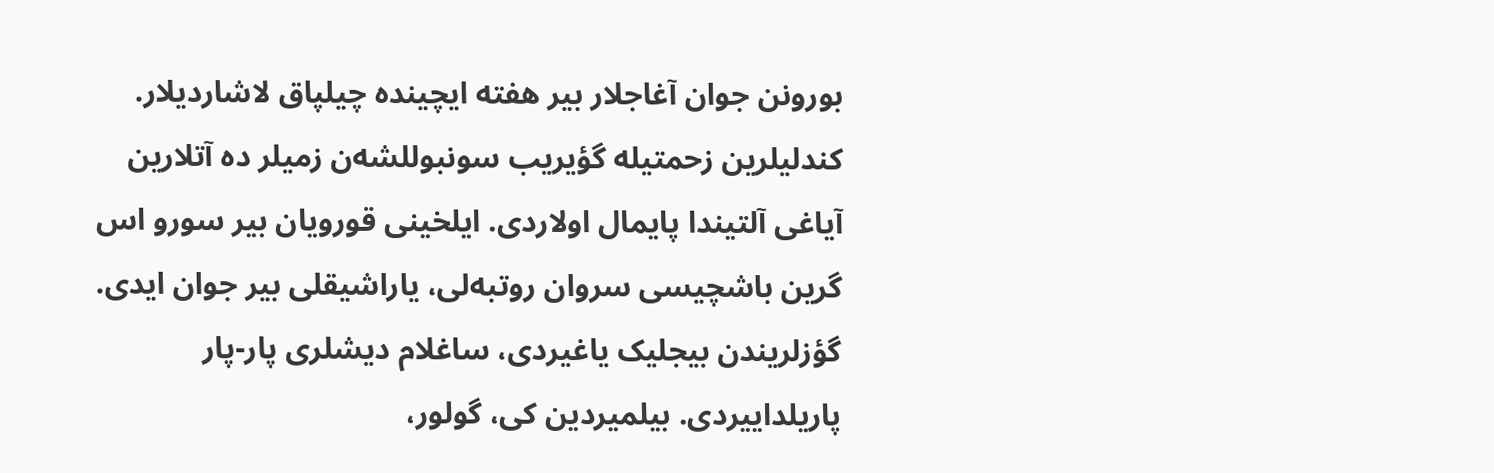بورونن جوان آغاجلار بیر هفته ایچینده چیلپاق لاشاردیلار. کندلیلرین زحمتیله گؤیریب سونبوللشه‌ن زمیلر ده آتلارین آیاغی آلتیندا پایمال اولاردی. ایلخینی قورویان بیر سورو اس گرین باشچیسی سروان روتبه‌لی، یاراشیقلی بیر جوان ایدی. گؤزلریندن بیجلیک یاغیردی، ساغلام دیشلری پار-پار پاریلداییردی. بیلمیردین کی، گولور،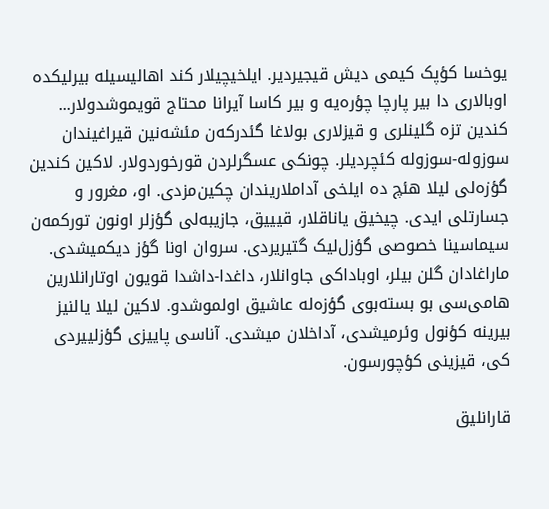یوخسا کؤپک کیمی دیش قیجیردیر. ایلخیچیلار کند اهالیسیله بیرلیکده اوبالاری دا بیر پارچا چؤره‌یه و بیر کاسا آیرانا محتاج قویموشدولار...
کندین تزه گلینلری و قیزلاری بولاغا گئدرکه‌ن مئشه‌نین قیراغیندان سوزوله-سوزوله کئچردیلر. چونکی عسگرلردن قورخوردولار. لاکین کندین گؤزه‌لی لیلا هئچ ده ایلخی آداملاریندان چکین‌مزدی. او، مغرور و جسارتلی ایدی. چیخیق یاناقلار، قیییق، جازیبه‌لی گؤزلر اونون تورکمه‌ن سیماسینا خصوصی گؤزل‌لیک گتیریردی. سروان اونا گؤز دیکمیشدی. ماراغادان گلن بیلر، اوباداکی جاوانلار، داغدا-داشدا قویون اوتارانلارین هامی‌سی بو بسته‌بوی گؤزه‌له عاشیق اولموشدو. لاکین لیلا یالنیز بیرینه کؤنول وئرمیشدی، آداخلان میشدی. آناسی پاییزی گؤزلییردی کی، قیزینی کؤچورسون.

قارانلیق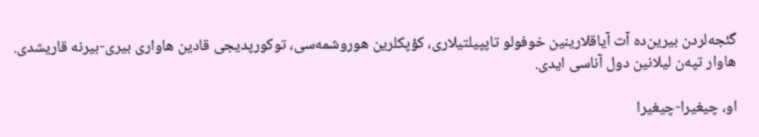گئجه‌لردن بیرین‌ده آت آیاقلارینین خوفولو تاپپیلتیلاری، کؤپکلرین هوروشمه‌سی، توکورپدیجی قادین هاواری بیری-بیرنه قاریشدی. هاوار تپه‌ن لیلانین دول آناسی ایدی.

او، چیغیرا-چیغیرا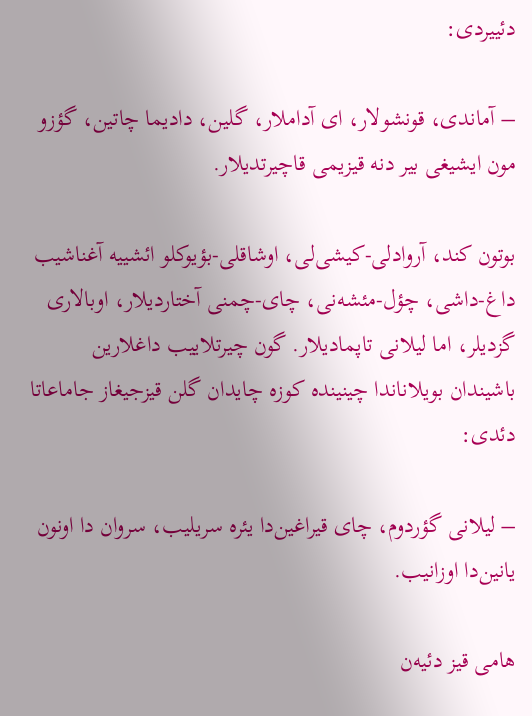دئییردی:

– آماندی، قونشولار، ای آداملار، گلین، دادیما چاتین، گؤزو مون ایشیغی بیر دنه قیزیمی قاچیرتدیلار.

بوتون کند، آروادلی-کیشی‌لی، اوشاقلی-بؤیوکلو ائشییه آغناشیب داغ-داشی، چؤل-مئشه‌نی، چای-چمنی آختاردیلار، اوبالاری گزدیلر، اما لیلانی تاپمادیلار. گون چیرتلاییب داغلارین باشیندان بویلاناندا چینینده کوزه چایدان گلن قیزجیغاز جاماعاتا دئدی:

– لیلانی گؤردوم، چای قیراغین‌دا یئره سریلیب، سروان دا اونون یانین‌دا اوزانیب.

هامی قیز دئیه‌ن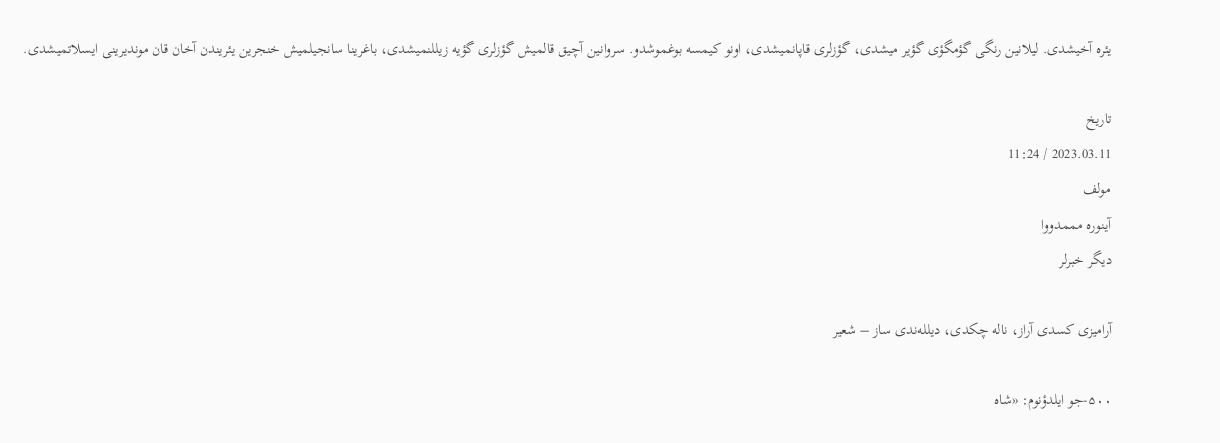یئره آخیشدی. لیلانین رنگی گؤمگؤی گؤیر میشدی، گؤزلری قاپانمیشدی، اونو کیمسه بوغموشدو. سروانین آچیق قالمیش گؤزلری گؤیه زیللنمیشدی، باغرینا سانجیلمیش خنجرین یئریندن آخان قان موندیرینی ایسلاتمیشدی.

تاریخ
2023.03.11 / 11:24
مولف
آینوره مممدووا
دیگر خبرلر

آرامیزی کسدی آراز، ناله چکدی، دیلله‌ندی ساز – شعیر

۵۰۰-جو ایلدؤنوم: «شاه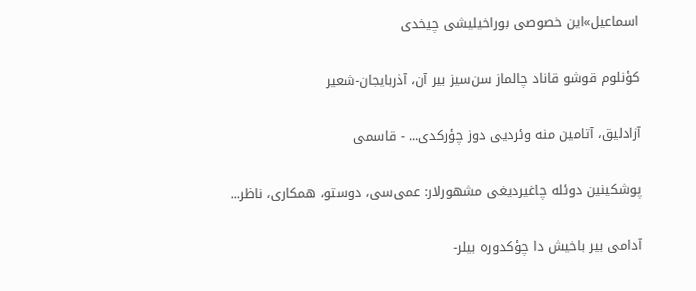اسماعیل»این خصوصی بوراخیلیشی چیخدی

کؤنلوم قوشو قاناد چالماز سن‌سیز بیر آن، آذربایجان-شعیر

آزادلیق، آتامین منه وئردیی دوز چؤرکدی... - قاسمی

پوشکینین دوئله چاغیردیغی مشهورلار: عمی‌سی، دوستو، همکاری، ناظر...

آدامی بیر باخیش دا چؤکدوره بیلر-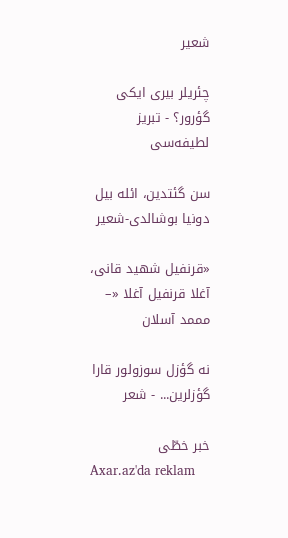شعیر

چئریلر بیری ایکی گؤرور؟ - تبریز لطیفه‌سی

سن گئتدین، ائله بیل دونیا بوشالدی-شعیر

«قرنفیل شهید قانی، آغلا قرنفیل آغلا «– مممد آسلان

نه گؤزل سوزولور قارا گؤزلرین... - شعر

خبر خطّی
Axar.az'da reklam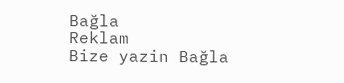Bağla
Reklam
Bize yazin Bağla